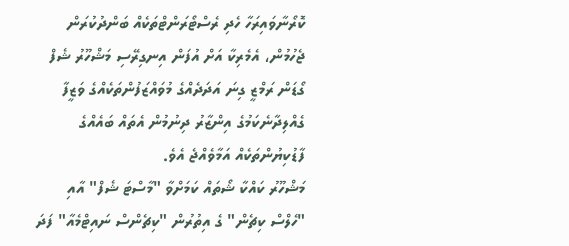ކޮރޯނާވައިރަހާ ހެދި ރެސްޓޯރަންޓްތަކެއް ބަންދުކުރަން ޖެހުމުން، އެމެރިކާ އަށް އުފަން އިނގިރޭސި މަޝްހޫރު ޝެފް ގޯޑަން ރަމްޒީ ގިނަ އަދަދެއްގެ މުވައްޒަފުންތަކެއްގެ ވަޒީފާ ގެއްލިދާނެކަމުގެ އިންޒާރު ދިނުމުން އެތައް ބައެއްގެ ފާޑުކިޔުންތަކެއް އަމާވެއްޖެ އެވެ.
މަޝްހޫރު ކައްކާ ޝޯތައް ކަމަށްވާ "މާސްޓަ ޝެފް" އާއި "ހެލްސް ކިޗެން" ގެ އިތުރުން "ކިޗެންސް ނައިޓްމެއާ" ފަދަ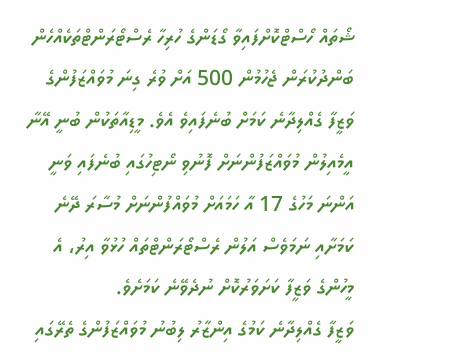ޝޯތައް ހޯސްޓްކޮށްފައިވާ ގޯޑަންގެ ހުރިހާ ރެސްޓޯރަންޓްތަކެއްހެން ބަންދުކުރަން ޖެހުމުން 500 އަށް ވުރެ ގިނަ މުވައްޒަފުންގެ ވަޒީފާ ގެއްލިދާނެ ކަމަށް ބުނެފައިވެ އެވެ. މީޑިއާތަކުން ބުނީ އޭނާ އީމެއިލުން މުވައްޒަފުންނަށް ފޮނުވި ނޯޓިހުގައި ބުނެފައި ވަނީ އަންނަ މަހުގެ 17 އާ ހަމައަށް މުވައްފުންނަށް މުސާރަ ދޭނެ ކަމަށާއި ނަމަވެސް އަލުން ރެސްޓޯރަންޓްތައް ހުޅުވާ އިރު، އެ މީހުންގެ ވަޒީފާ ކަށަވަރުކޮށް ނުދެވޭނެ ކަމަށެވެ.
ވަޒީފާ ގެއްލިދާނެ ކަމުގެ އިންޒާރު ލިބުނު މުވައްޒަފުންގެ ތެރޭގައި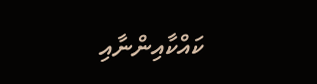ކައްކާއިންނާއި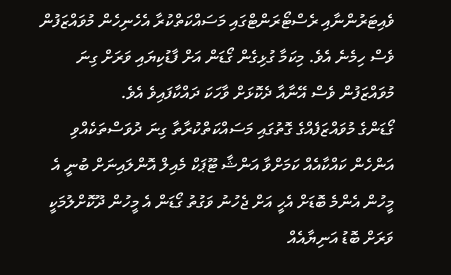ވެއިޓަރުންނާއި ރެސްޓޯރަންޓްގައި މަސައްކަތްކުރާ އެހެނިހެން މުވައްޒަފުން ވެސް ހިމެނެ އެވެ. މިކަމާ ގުޅިގެން ގޯޑަން އަށް ފާޑުކިޔައި ވަރަށް ގިނަ މުވައްޒަފުން ވެސް އޭނާއާ ދެކޮޅަށް ވާހަކަ ދައްކާފައިވެ އެވެ.
ގޯޑަންގެ މުވައްޒަފެއްގެ ގޮތުގައި މަސައްކަތްކުރާތާ ގިނަ ދުވަސްތަކެއްވި އަންހެން ކައްކާއެއް ކަމަށްވާ އަންޝާ ޓޫޕަކް މެއިލް އޮންލައިނަށް ބުނީ އެ މީހުން އެންމެ ބޮޑަށް އެހީ އަށް ޖެހުނު ވަގުތު ގޯޑަން އެ މީހުން ދޫކޮށްލުމަކީ ވަރަށް ބޮޑު އަނިޔާއެއް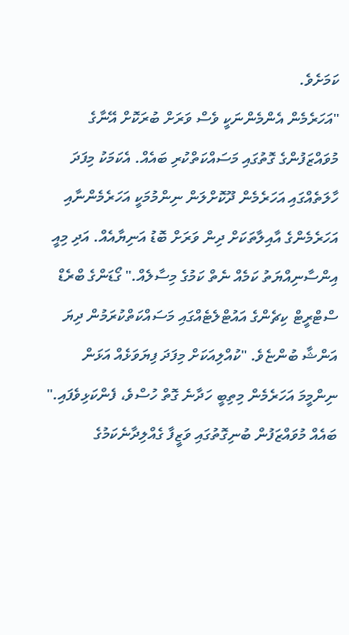ކަމަށެވެ.
"އަހަރެމެން އެންމެންނަކީ ވެސް ވަރަށް ބުރަކޮށް އޭނާގެ މުވައްޒަފުންގެ ގޮތުގައި މަސައްކަތްކުރި ބައެއް. އެކަމަކު މިފަދަ ހާލަތެއްގައި އަހަރެމެން ދޫކޮށްލަން ނިންމުމަކީ އަހަރެމެންނާއި އަހަރެމެންގެ އާއިލާތަކަށް ދިން ވަރަށް ބޮޑު އަނިޔާއެއް. އަދި މިއީ އިންސާނިއްޔަތު ކަމެއް ނެތް ކަމުގެ މިސާލެއް." ގޯޑަންގެ ބްރެޑް ސްޓްރީޓް ކިޗެންގެ އައުޓްލެޓެއްގައި މަސައްކަތްކުރަމުން ދިޔަ އަންޝާ ބުންޏެވެ. "ކުއްލިއަކަށް މިފަދަ ފިޔަވަޅެއް އަޅަން ނިންމީމަ އަހަރެމެން މިތިބީ ހަދާނެ ގޮތް ހުސްވެ، ފެންކަޅިވެފައި."
ބައެއް މުވައްޒަފުން ބުނިގޮތުގައި ވަޒީފާ ގެއްލިދާނެކަމުގެ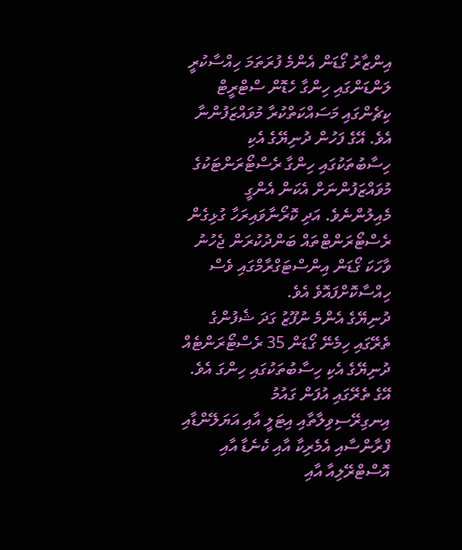އިންޒާރު ގޯޑަން އެންމެ ފުރަތަމަ ހިއްސާކުރީ ލަންޑަންގައި ހިންގާ ހެޑޮން ސްޓްރީޓް ކިޗެންގައި މަސައްކަތްކުރާ މުވައްޒަފުންނާ އެވެ. އޭގެ ފަހުން ދުނިޔޭގެ އެކި ހިސާބުތަކުގައި ހިންގާ ރެސްޓޯރަންޓަކުގެ މުވައްޒަފުންނަށް އެކަން އެންގީ މެއިލުންނެވެ. އަދި ކޮރޯނާވައިރަހާ ގުޅިގެން ރެސްޓޯރަންޓްތައް ބަންދުކުރަން ޖެހުނު ވާހަކަ ގޯޑަން އިންސްޓަގްރާމްގައި ވެސް ހިއްސާކޮށްފައޮވެ އެވެ.
ދުނިޔޭގެ އެންމެ ނުފޫޒު ގަދަ ޝެފުންގެ ތެރޭގައި ހިމެނޭ ގޯޑަން 35 ރެސްޓޯރަންޓެއް ދުނިޔޭގެ އެކި ހިސާބުތަކުގައި ހިންގަ އެވެ. އޭގެ ތެރޭގައި އުފަން ގައުމު އިނގިރޭސިވިލާތާއި އިޓަލީ އާއި އަޔަލޭންޑާއި ފްރާންސާއި އެމެރިކާ އާއި ކެނެޑާ އާއި އޮސްޓްރޭލިއާ އާއި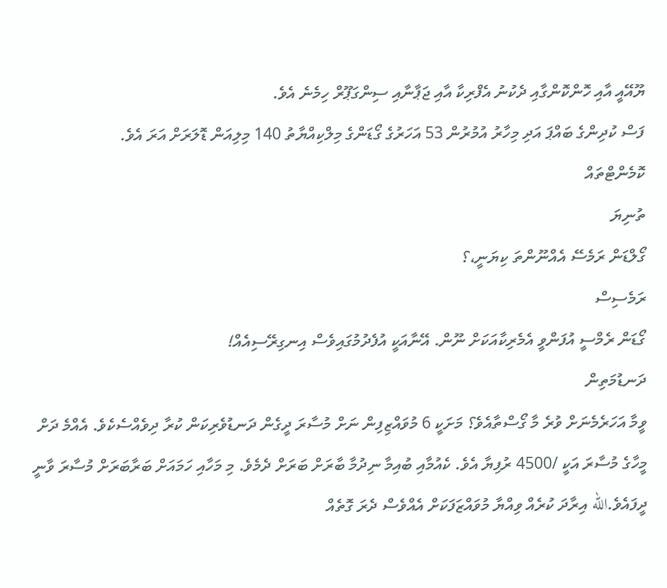ޔޫއޭއީ އާއި ހޮންކޮންގާއި ދެކުނު އެފްރިކާ އާއި ޖަޕާނާއި ސިންގަޕޫރް ހިމެނެ އެވެ.
ފަސް ކުދިންގެ ބައްޕަ އަދި މިހާރު އުމުރުން 53 އަހަރުގެ ގޯޑަންގެ މިލްކިއްޔާތު 140 މިލިއަން ޑޮލަރަށް އަރަ އެވެ.
ކޮމެންޓްތައް
ތުނިޔަ
ގޯލްޑަން ރަމެސޭ އެއްނޫންތަ ކިޔަނީ،؟
ރަމެސިސް
ގޯޑަން ރެމްސީ އުފަންވީ އެމެރިކާއަކަށް ނޫން. އޭނާއަކީ އުފެދުމުގައިވެސް އިނގިރޭސިއެއް!
ދަނޑުމަތިން
ވީމާ އަހަރެމެނަށް ވުރެ މާ ގޯސްތާއެވެ؟ މަށަކީ 6 މުވައްޒިފިން ނަށް މުސާރަ ދީގެން ދަނޑުވެރިކަން ކުރާ ދިވެއްސެކެވެ. އެއްމެ ދަށް މީހާގެ މުސާރަ އަކީ /4500 ރުފިޔާ އެވެ. ކެއުމާއި ބުއިމާ ނިދުމާ ބާރަށް ބަރަށް ދެމެވެ. މި މަހާއި ހަމައަށް ބަރާބަރަށް މުސާރަ ވާނީ ދީފައެވެ.الله އިރާދަ ކުރެއް ވިއްޔާ މުވައްޒަފަކަށް އެއްވެސް ދެރަ ގޮތެއް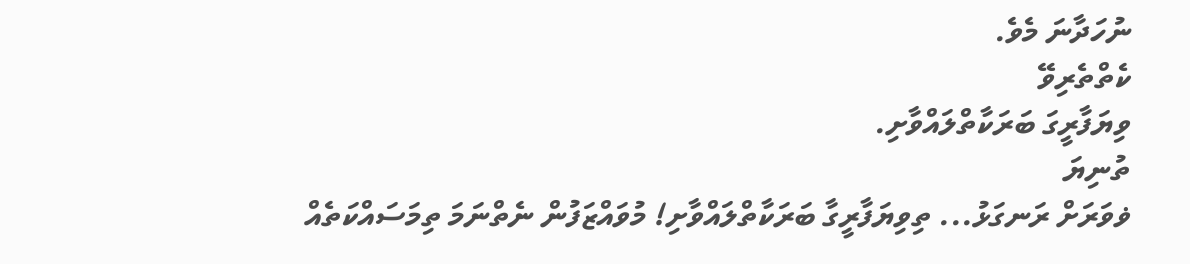ނުހަދާނަ މެވެ.
ކެތްތެރިވޭ
ވިޔަފާރީގަ ބަރަކާތްލައްވާށި.
ތުނިޔަ
ޥވަރަށް ރަނގަޅު... ތިވިޔަފާރީގާ ބަރަކާތްލައްވާށި! މުވައްޒަފުން ނެތްނަމަ ތިމަސައްކަތެއް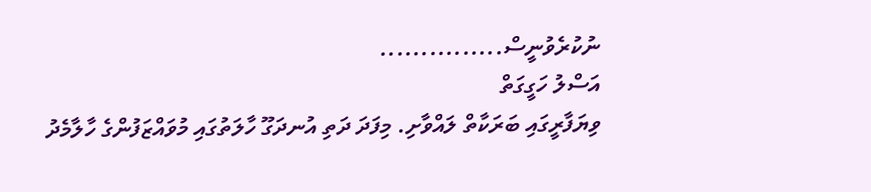ނުކުރެވުނީސް...............
އަސްލު ހަގީގަތް
ވިޔަފާރީގައި ބަރަކާތް ލައްވާށި. މިފަދަ ދަތި އުނދަގޫ ހާލަތުގައި މުވައްޒަފުންގެ ހާލާމެދު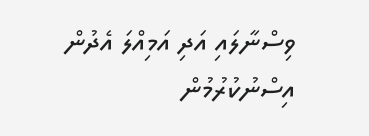ވިސްނާލައި އަދި އަމިއްލަ އެދުން އިސްނުކުރުމުން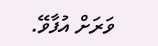ވަރަށް އުފާވޭ.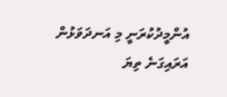އުންމީދުކުރަނީ މި އަނދަވަޅުން އަރައިގަނެ ތިޔަ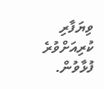ވިޔަފާރި ކުރިއަށްވުރެ ފުޅާވުން.